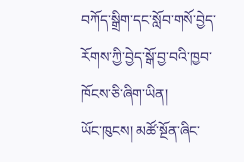བཀོད་སྒྲིག་དང་སློབ་གསོ་བྱེད་རོགས་ཀྱི་བྱེད་སྒོ་བྱ་བའི་ཁྱབ་ཁོངས་ཅི་ཞིག་ཡིན།
ཡོང་ཁུངས། མཚོ་སྔོན་ཞིང་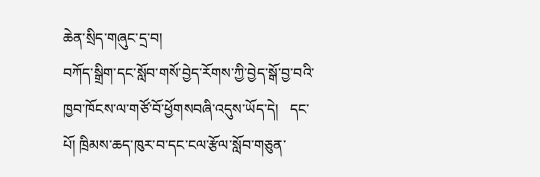ཆེན་སྲིད་གཞུང་དྲ་བ།
བཀོད་སྒྲིག་དང་སློབ་གསོ་བྱེད་རོགས་ཀྱི་བྱེད་སྒོ་བྱ་བའི་ཁྱབ་ཁོངས་ལ་གཙོ་བོ་ཕྱོགསབཞི་འདུས་ཡོད་དེ།   དང་པོ། ཁྲིམས་ཆད་ཁུར་བ་དང་ངལ་རྩོལ་སློབ་གཅུན་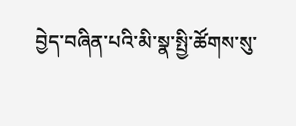བྱེད་བཞིན་པའི་མི་སྣ་སྤྱི་ཚོགས་སུ་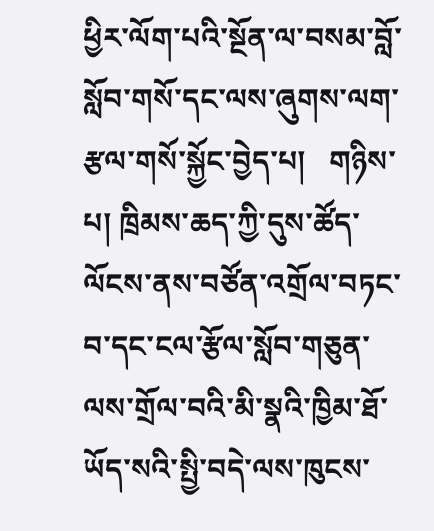ཕྱིར་ལོག་པའི་སྔོན་ལ་བསམ་བློ་སློབ་གསོ་དང་ལས་ཞུགས་ལག་རྩལ་གསོ་སྐྱོང་བྱེད་པ།   གཉིས་པ། ཁྲིམས་ཆད་ཀྱི་དུས་ཚོད་ལོངས་ནས་བཙོན་འགྲོལ་བཏང་བ་དང་ངལ་རྩོལ་སློབ་གཅུན་ལས་གྲོལ་བའི་མི་སྣའི་ཁྱིམ་ཐོ་ཡོད་སའི་སྤྱི་བདེ་ལས་ཁུངས་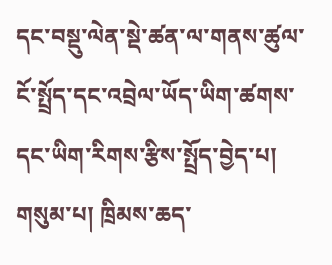དང་བསྡུ་ལེན་སྡེ་ཚན་ལ་གནས་ཚུལ་ངོ་སྤྲོད་དང་འབྲེལ་ཡོད་ཡིག་ཚགས་དང་ཡིག་རིགས་རྩིས་སྤྲོད་བྱེད་པ།   གསུམ་པ། ཁྲིམས་ཆད་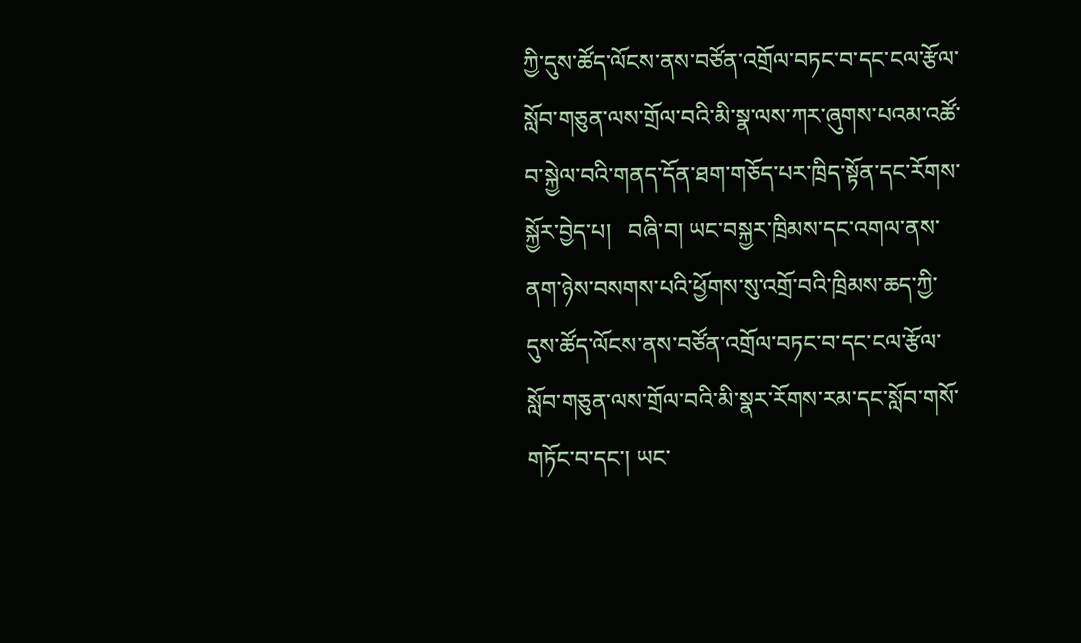ཀྱི་དུས་ཚོད་ལོངས་ནས་བཙོན་འགྲོལ་བཏང་བ་དང་ངལ་རྩོལ་སློབ་གཅུན་ལས་གྲོལ་བའི་མི་སྣ་ལས་ཀར་ཞུགས་པའམ་འཚོ་བ་སྐྱེལ་བའི་གནད་དོན་ཐག་གཅོད་པར་ཁྲིད་སྟོན་དང་རོགས་སྐྱོར་བྱེད་པ།   བཞི་བ། ཡང་བསྐྱར་ཁྲིམས་དང་འགལ་ནས་ནག་ཉེས་བསགས་པའི་ཕྱོགས་སུ་འགྲོ་བའི་ཁྲིམས་ཆད་ཀྱི་དུས་ཚོད་ལོངས་ནས་བཙོན་འགྲོལ་བཏང་བ་དང་ངལ་རྩོལ་སློབ་གཅུན་ལས་གྲོལ་བའི་མི་སྣར་རོགས་རམ་དང་སློབ་གསོ་གཏོང་བ་དང་། ཡང་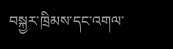བསྐྱར་ཁྲིམས་དང་འགལ་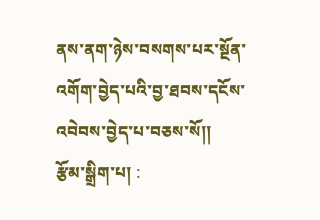ནས་ནག་ཉེས་བསགས་པར་སྔོན་འགོག་བྱེད་པའི་བྱ་ཐབས་དངོས་འབེབས་བྱེད་པ་བཅས་སོ།།
རྩོམ་སྒྲིག་པ། :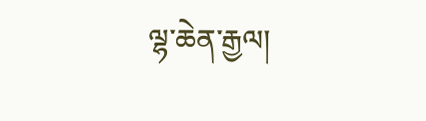ལྷ་ཆེན་རྒྱལ།